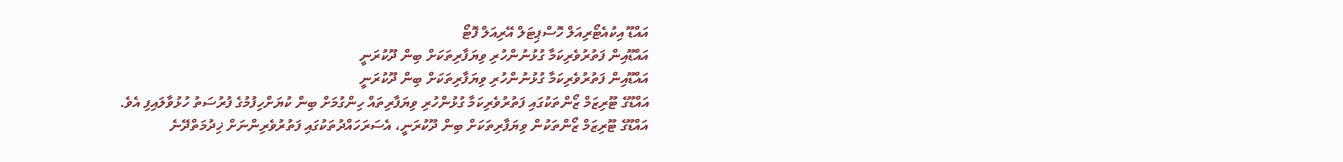އައްޑޫ އިކުއެޓޯރިއަލް ހޮސްޕިޓަލް އޭރިއަލް ފޮޓޯ
އައްޑޫއިން ފަތުރުވެރިކަމާ ގުޅުނުންހުރި ވިޔަފާރިތަކަށް ބިން ދޫކުރަނީ
އައްޑޫއިން ފަތުރުވެރިކަމާ ގުޅުނުންހުރި ވިޔަފާރިތަކަށް ބިން ދޫކުރަނީ
އައްޑޫގެ ޓޫރިޒަމް ޒޯންތަކުގައި ފަތުރުވެރިކަމާ ގުޅުންހުރި ވިޔަފާރިތައް ހިންގުމަށް ބިން ކުޔަށްހިފުމުގެ ފުރުސަތު ހުޅުވާލައިފި އެވެ.
އައްޑޫގެ ޓޫރިޒަމް ޒޯންތަކުން ވިޔަފާރިތަކަށް ބިން ދޫކުރަނީ، އެސަރަހައްދުތަކުގައި ފަތުރުވެރިންނަށް ޚިދުމަތްދޭނެ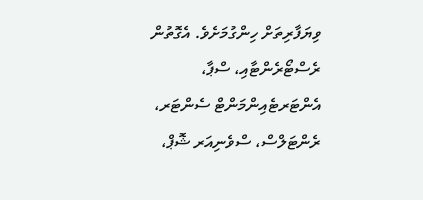ވިޔަފާރިތަށް ހިންގުމަށެވެ. އެގޮތުން ރެސްޓޯރެންޓާއި، ސްޕާ، އެންޓަރޓެއިންމަންޓް ސެންޓަރ، ރެންޓަލްސް، ސްވެނިއަރ ޝޮޕް،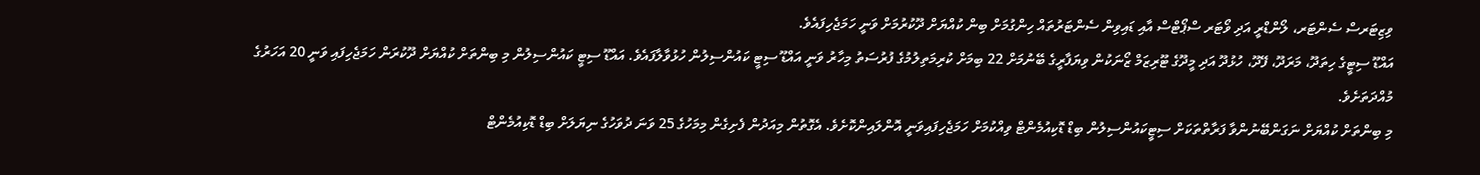ވިޒިޓަރސް ސެންޓަރ، ލޯންޑްރީ އަދި ވޯޓަރ ސްޕޯޓްސް އާއި ޑައިވިން ސެންޓަރުތައް ހިންގުމަށް ބިން ކުއްޔަށް ދޫކުރުމަށް ވަނީ ހަމަޖެހިފައެވެ.
އައްޑޫ ސިޓީގެ ހިތަދޫ، މަރަދޫ، ފޭދޫ، ހުޅުދޫ އަދި މީދޫގެ ޓޫރިޒަމް ޒޯނަކުން ވިޔަފާރީގެ ބޭނުމަށް 22 ބިމަށް ކުރިމަތިލުމުގެ ފުރުސަތު މިހާރު ވަނީ އައްޑޫ ސިޓީ ކައުންސިލުން ހުޅުވާލާފައެވެ. އައްޑޫ ސިޓީ ކައުންސިލުން މި ބިންތަށް ކުއްޔަށް ދޫކުރަން ހަމަޖެހިފައި ވަނީ 20 އަހަރުގެ މުއްދަތަށެވެ.
މި ބިންތަށް ކުއްޔަށް ނަގަންބޭނުންވާ ފަރާތްތަކަށް ސިޓީކައުންސިލުން ބިޑް ޑޮކިއުމެންޓް ވިއްކުމަށް ހަމަޖެހިފައިވަނީ އޮންލައިންކޮށެވެ. އެގޮތުން މިއަދުން ފެށިގެން މިމަހުގެ 25 ވަނަ ދުވަހުގެ ނިޔަލަށް ބިޑް ޑޮކިއުމެންޓް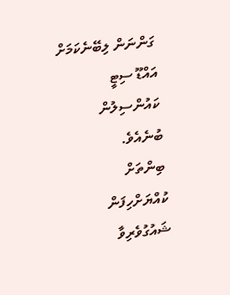ގަންނަން ލިބޭނެކަމަށް އައްޑޫ ސިޓީ ކައުންސިލުން ބުނެއެވެ.
ބިންތަށް ކުއްޔަށްހިފަން ޝައުގުވެރިވާ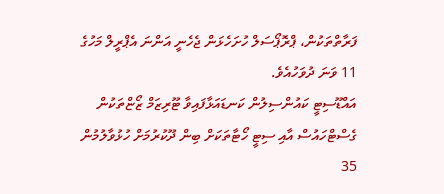ފަރާތްތަކުން، ޕްރޮޕޯސަލް ހުށަހެޅަން ޖެހެނީ އަންނަ އެޕްރީލް މަހުގެ 11 ވަނަ ދުވަހުއެވެ.
އައްޑޫސިޓީ ކައުންސިލުން ކަނޑައަޅާފައިވާ ޓޫރިޒަމް ޒޯޏްތަކުން ގެސްޓްހައުސް އާއި ސިޓީ ހޯޓާތަކަށް ބިން ދޫކުރުމަށް ހުޅުވާލުމުން 35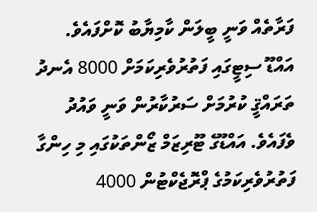ފަރާތެއް ވަނީ ބީލަން ކާމިޔާބު ކޮށްފައެވެ.
އައްޑޫ ސިޓީގައި ފަތުރުވެރިކަމަށް 8000 އެނދު ތަރައްޤީ ކުރުމަށް ސަރުކާރުން ވަނީ ވައުދު ވެފައެވެ. އައްޑޫގެ ޓޫރިޒަމް ޒޯންތަކުގައި މި ހިންގާ ފަތުރުވެރިކަމުގެ ޕްރޮޖެކްޓުން 4000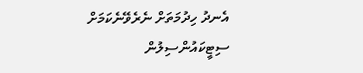އެނދު ހިދުމަތަށް ނެރެވޭނެކަމަށް ސިޓީކައުންސިލުން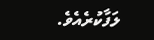ލަފާކުރެއެވެ.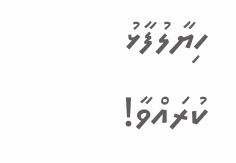ހިޔާލުފާޅު ކުރައްވާ!